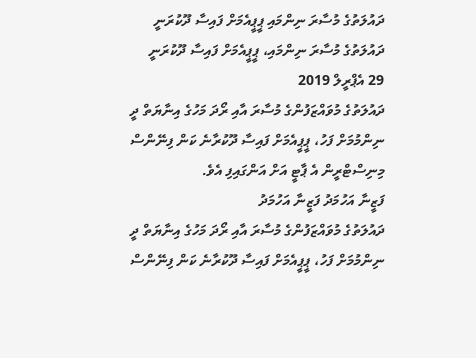ދައުލަތުގެ މުސާރަ ނިންމައި ޕީޕީއެމަށް ފައިސާ ދޫކުރަނީ
ދައުލަތުގެ މުސާރަ ނިންމައި، ޕީޕީއެމަށް ފައިސާ ދޫކުރަނީ
29 އެޕްރީލް 2019
ދައުލަތުގެ މުވައްޒަފުންގެ މުސާރަ އާއި ރޯދަ މަހުގެ އިނާޔަތް ދީ ނިންމުމަށް ފަހު، ޕީޕީއެމަށް ފައިސާ ދޫކުރާނެ ކަން ފިނޭންސް މިނިސްޓްރީން އެ ޕާޓީ އަށް އަންގައިފި އެވެ.
ފަޒީނާ އަހުމަދު ފަޒީނާ އަހުމަދު
ދައުލަތުގެ މުވައްޒަފުންގެ މުސާރަ އާއި ރޯދަ މަހުގެ އިނާޔަތް ދީ ނިންމުމަށް ފަހު، ޕީޕީއެމަށް ފައިސާ ދޫކުރާނެ ކަން ފިނޭންސް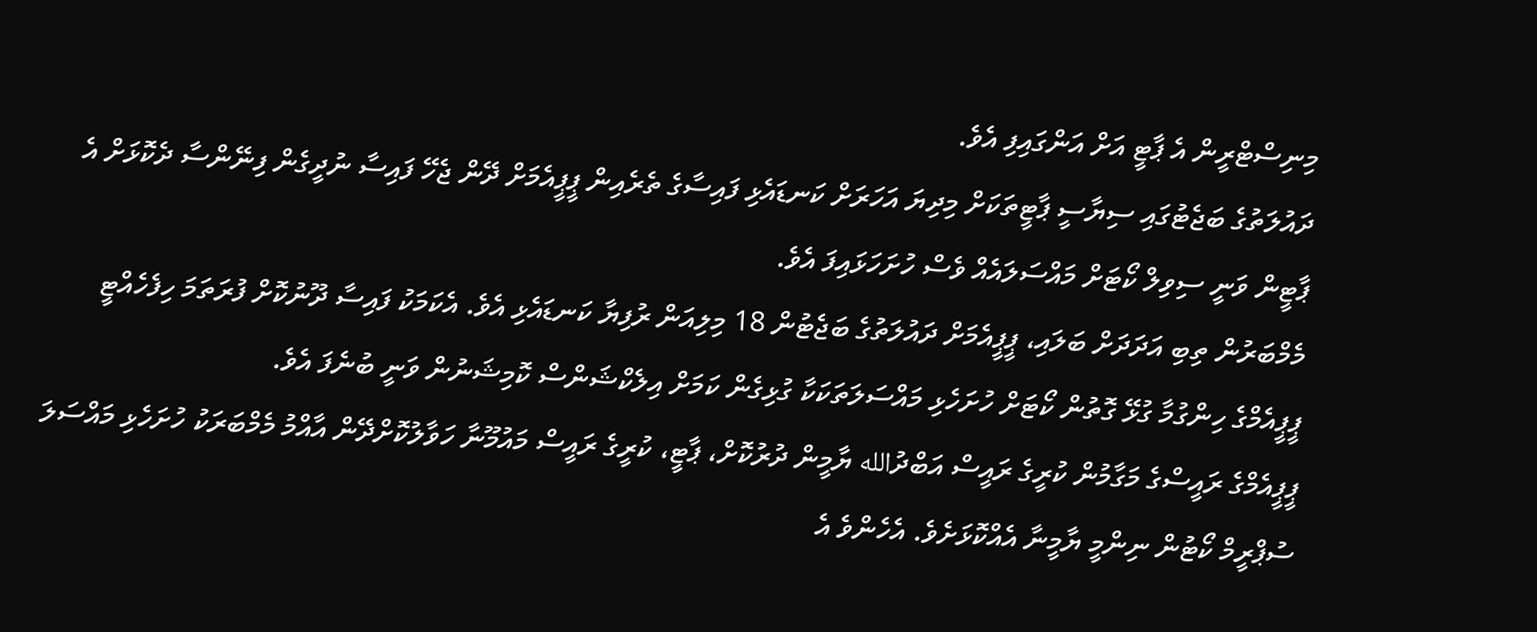މިނިސްޓްރީން އެ ޕާޓީ އަށް އަންގައިފި އެވެ.
ދައުލަތުގެ ބަޖެޓުގައި ސިޔާސީ ޕާޓީތަކަށް މިދިޔަ އަހަރަށް ކަނޑައެޅި ފައިސާގެ ތެރެއިން ޕީޕީއެމަށް ދޭން ޖެހޭ ފައިސާ ނުދީގެން ފިނޭންސާ ދެކޮޅަށް އެ ޕާޓީން ވަނީ ސިވިލް ކޯޓަށް މައްސަލައެއް ވެސް ހުށަހަޅައިފަ އެވެ.
މެމްބަރުން ތިބި އަދަދަށް ބަލައި، ޕީޕީއެމަށް ދައުލަތުގެ ބަޖެޓުން 18 މިލިއަން ރުފިޔާ ކަނޑައެޅި އެވެ. އެކަމަކު ފައިސާ ދޫނުކޮށް ފުރަތަމަ ހިފެހެއްޓީ ޕީޕީއެމްގެ ހިންގުމާ ގުޅޭ ގޮތުން ކޯޓަށް ހުށަހެޅި މައްސަލަތަކަކާ ގުޅިގެން ކަމަށް އިލެކްޝަންސް ކޮމިޝަނުން ވަނީ ބުނެފަ އެވެ.
ޕީޕީއެމްގެ ރައީސްގެ މަގާމުން ކުރީގެ ރައީސް އަބްދުالله ޔާމީން ދުރުކޮށް، ޕާޓީ، ކުރީގެ ރައީސް މައުމޫނާ ހަވާލުކޮށްދޭން އާއްމު މެމްބަރަކު ހުށަހެޅި މައްސަލަ ސުޕްރީމް ކޯޓުން ނިންމީ ޔާމީނާ އެއްކޮޅަށެވެ. އެހެންވެ އެ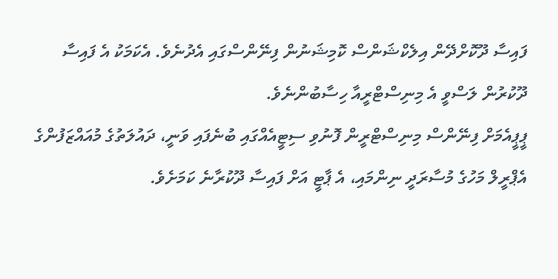ފައިސާ ދޫކޮށްދޭން އިލެކްޝަންސް ކޮމިޝަނުން ފިނޭންސްގައި އެދުނެވެ. އެކަމަކު އެ ފައިސާ ދޫކުރުން ލަސްވީ އެ މިނިސްޓްރީއާ ހިސާބުންނެވެ.
ޕީޕީއެމަށް ފިނޭންސް މިނިސްޓްރީން ފޮނުވި ސިޓީއެއްގައި ބުނެފައި ވަނީ، ދައުލަތުގެ މުއައްޒަފުންގެ އެޕްރީލް މަހުގެ މުސާރަދީ ނިންމައި، އެ ޕާޓީ އަށް ފައިސާ ދޫކުރާނެ ކަމަށެވެ.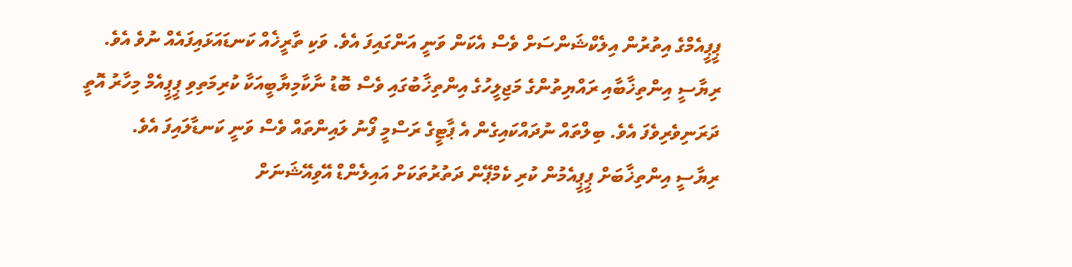ޕީޕީއެމްގެ އިތުރުން އިލެކްޝަންސަށް ވެސް އެކަން ވަނީ އަންގައިފަ އެވެ. ވަކި ތާރީޚެއް ކަނޑައަޅައިފައެއް ނުވެ އެވެ.
ރިޔާސީ އިންތިޚާބާއި ރައްޔިތުންގެ މަޖިލީހުގެ އިންތިޚާބުގައި ވެސް ބޮޑު ނާކާމިޔާބީއަކާ ކުރިމަތިވި ޕީޕީއެމް މިހާރު އޮތީ ދަރަނިވެރިވެފަ އެވެ. ބިލްތައް ނުދައްކައިގެން އެ ޕާޓީގެ ރަސްމީ ފޯނު ލައިންތައް ވެސް ވަނީ ކަނޑާލައިފަ އެވެ.
ރިޔާސީ އިންތިޚާބަށް ޕީޕީއެމުން ކުރި ކެމްޕޭން ދަތުރުތަކަށް އައިލެންޑް އޭވިއޭޝަނަށް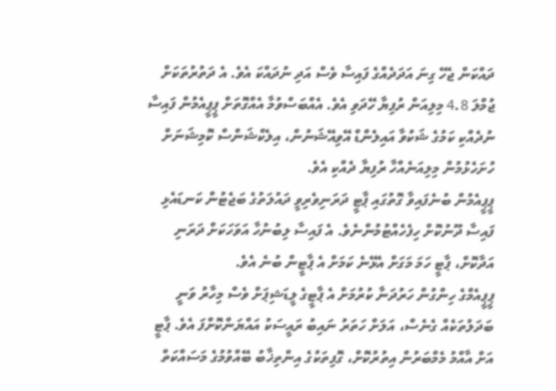ދައްކަން ޖެހޭ ގިނަ އަދަދެއްގެ ފައިސާ ވެސް އަދި ނުދައްކަ އެވެ. އެ ދަތުރުތަކަށް ޖުމްލަ 4.8 މިލިއަން ރުފިޔާ ހޭދަވި އެވެ. އެއްބަސްވުމާ އެއްގޮތަށް ޕީޕީއެމުން ފައިސާ ނުދެއްކި ކަމުގެ ޝަކުވާ އައިލެންޑް އޭވިއޭޝަނުން، އިލެކްޝަންސް ކޮމިޝަނަށް ހުށަހެޅުމުން މިލިއަނެއްހާ ރުފިޔާ ދެއްކި އެވެ.
ޕީޕީއެމުން ބުނެފައިވާ ގޮތުގައި ޕާޓީ ދަރަނިވެރިވީ ދައުލަތުގެ ބަޖެޓުން ކަނޑައެޅި ފައިސާ ދޫނުކޮށް ހިފެހެއްޓުމުންނެވެ. އެ ފައިސާ ލިބުނުހާ އަވަހަކަށް ދަރަނި އަދާކޮށް، ޕާޓީ ހަމަ މަގަށް އެޅޭނެ ކަމަށް އެ ޕާޓީން ބުނެ އެވެ.
ޕީޕީއެމްގެ ހިންގުން ހަރުދަނާ ކުރުމަށް އެ ޕާޓީގެ ލީޑަޝިޕަށް ވެސް މިހާރު ވަނީ ބަދަލުތަކެއް ގެނެސް، އަލަށް ހަތަރު ނައިބު ރައީސަކު އައްޔަންކޮށްފަ އެވެ. ޕާޓީ އަށް އާއްމު މެމްބަރުން އިތުރުކޮށް، ގޮފިތަކުގެ އިންތިޚާބު ބޭއްވުމުގެ މަސައްކަތް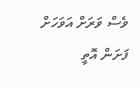ވެސް ވަރަށް އަވަހަށް ފަށަން އޮތީ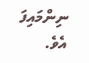ނިންމައިފަ އެވެ.